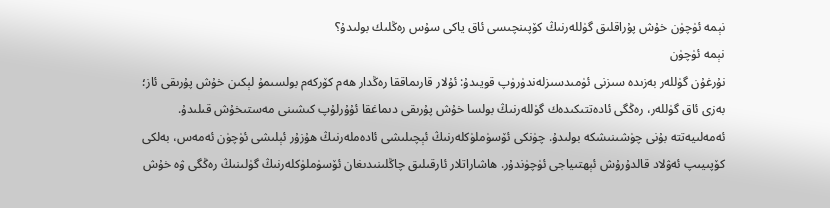نېمە ئۈچۈن خۇش پۇراقلىق گۈللەرنىڭ كۆپىنچىسى ئاق ياكى سۇس رەڭلىك بولىدۇ؟
نېمە ئۈچۈن
نۇرغۇن گۈللەر بەزىدە سىزنى ئۈمىدسىزلەندۈرۈپ قويىدۇ: ئۇلار قارىماققا رەڭدار ھەم كۆركەم بولسىمۇ لېكىن خۇش پۇرىقى ئاز؛ بەزى ئاق گۈللەر، رەڭگى ئادەتتىكىدەك گۈللەرنىڭ بولسا خۇش پۇرىقى دىماغقا ئۇۇرلۇپ كىشىنى مەستىخۇش قىلىدۇ.
ئەمەلىيەتتە بۇنى چۈشىنىشكە بولىدۇ. چۈنكى ئۆسۈملۈكلەرنىڭ ئېچىلىشى ئادەملەرنىڭ ھۇزۇر ئېلىشى ئۈچۈن ئەمەس، بەلكى كۆپىيىپ ئەۋلاد قالدۇرۇش ئېھتىياجى ئۈچۈندۇر. ھاشاراتلار ئارقىلىق چاڭلىنىدىغان ئۆسۈملۈكلەرنىڭ گۈلىنىڭ رەڭگى ۋە خۇش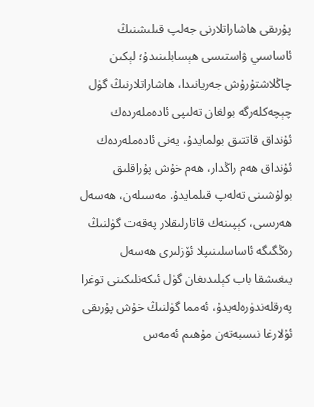پۇرىقى ھاشاراتلارنى جەلپ قىلىشنىڭ ئاساسىي ۋاستىسى ھېسابلىنىدۇ؛ لېكىن چاڭلاشتۇرۇش جەريانىدا، ھاشاراتلارنىڭ گۈل چېچەكلەرگە بولغان تەلىپى ئادەملەردەك ئۇنداق قاتتىق بولمايدۇ، يەنى ئادەملەردەك ئۇنداق ھەم راڭدار، ھەم خۇش پۇراقلىق بولۇشىنى تەلەپ قىلمايدۇ. مەسىلەن، ھەسەل ھەرىسى، كېپىنەك قاتارلىقلار پەقەت گۈلنىڭ رەڭگىگە ئاساسلىنىپلا ئۆزلىرى ھەسەل يىغىشقا باب كېلىدىغان گۈل ئىكەنلىكىنى توغرا پەرقلەندۈرەلەيدۇ، ئەمما گۈلنىڭ خۇش پۇرىقى ئۇلارغا نىسبەتەن مۇھىم ئەمەس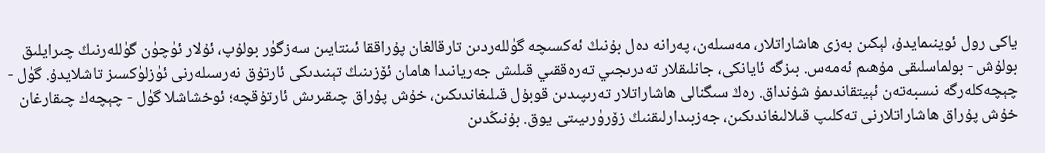ياكى رول ئوينىمايدۇ، لېكىن بەزى ھاشاراتلار، مەسىلەن، پەرانە دەل بۇنىڭ ئەكسىچە گۈللەردىن تارقالغان پۇراققا ئىنتايىن سەزگۈر بولۇپ، ئۇلار ئۈچۈن گۈللەرنىڭ چىرايلىق بولۇش - بولماسلىقى مۇھىم ئەمەس. بىزگە ئايانكى، جانلىقلار تەدرىجىي تەرەققىي قىلىش جەريانىدا ھامان ئۆزىنىڭ تېنىدىكى ئارتۇق نەرسىلەرنى ئۈزلۈكسىز تاشلايدۇ. گۈل - چېچەكلەرگە نىسبەتەن ئېيتقاندىمۇ شۇنداق. رەڭ سىگنالى ھاشاراتلار تەرىپىدىن قوبۇل قىلىغاندىكىن، خۇش پۇراق چىقىرىش ئارتۇقچە؛ ئوخشاشلا گۈل - چېچەك چىقارغان خۇش پۇراق ھاشاراتلارنى تەكلىپ قىلالىغاندىكىن، جەزبىدارلىقنىڭ زۆرۈرىيىتى يوق. بۇنىڭدىن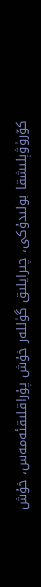كۆرۈۋېلىشقا بولىدۇكى، چىرايلىق گۈللەر خۇش پۇراقلىقئەمەس، خۇش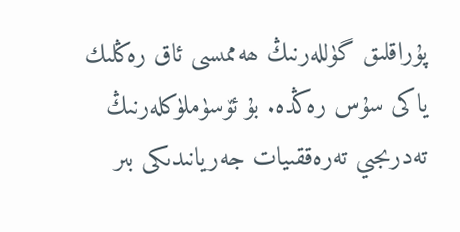پۇراقلىق گۈللەرنىڭ ھەممىسى ئاق رەڭلىك ياكى سۇس رەڭدە. بۇ ئۆسۈملۈكلەرنىڭ تەدرىجىي تەرەققىيات جەريانىدىكى بىر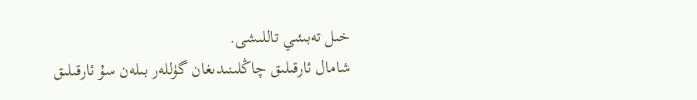خىل تەبىئىي تاللىشى.
شامال ئارقىلىق چاڭلىنىدىغان گۈللەر بىلەن سۇ ئارقىلىق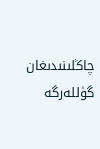چاڭلىنىدىغان گۈللەرگە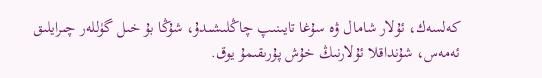كەلسەك، ئۇلار شامال ۋە سۇغا تايىنىپ چاڭلىشىدۇ، شۇڭا بۇ خىل گۈللەر چىرايلىق ئەمەس، شۇنداقلا ئۇلارنىڭ خۇش پۇرىقىمۇ يوق.